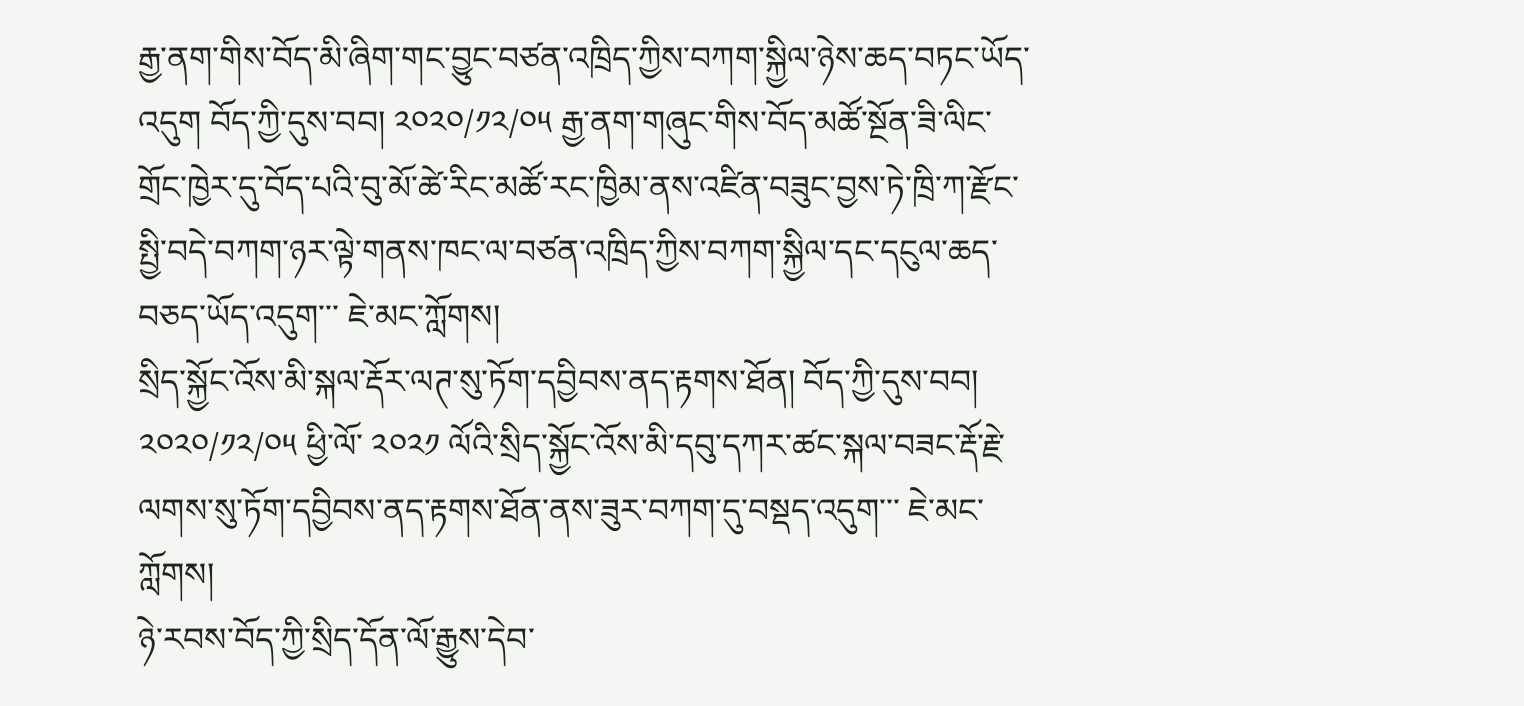རྒྱ་ནག་གིས་བོད་མི་ཞིག་གང་བྱུང་བཙན་འཁྲིད་ཀྱིས་བཀག་སྐྱིལ་ཉེས་ཆད་བཏང་ཡོད་འདུག བོད་ཀྱི་དུས་བབ། ༢༠༢༠/༡༢/༠༥ རྒྱ་ནག་གཞུང་གིས་བོད་མཚོ་སྔོན་ཟི་ལིང་གྲོང་ཁྱེར་དུ་བོད་པའི་བུ་མོ་ཚེ་རིང་མཚོ་རང་ཁྱིམ་ནས་འཛིན་བཟུང་བྱས་ཏེ་ཁྲི་ཀ་རྫོང་སྤྱི་བདེ་བཀག་ཉར་ལྟེ་གནས་ཁང་ལ་བཙན་འཁྲིད་ཀྱིས་བཀག་སྐྱིལ་དང་དངུལ་ཆད་བཅད་ཡོད་འདུག་་་ ཇེ་མང་ཀློགས།
སྲིད་སྐྱོང་འོས་མི་སྐལ་རྡོར་ལཊ་སུ་ཏོག་དབྱིབས་ནད་རྟགས་ཐོན། བོད་ཀྱི་དུས་བབ། ༢༠༢༠/༡༢/༠༥ ཕྱི་ལོ་ ༢༠༢༡ ལོའི་སྲིད་སྐྱོང་འོས་མི་དབུ་དཀར་ཚང་སྐལ་བཟང་རྡོ་རྗེ་ལགས་སུ་ཏོག་དབྱིབས་ནད་རྟགས་ཐོན་ནས་ཟུར་བཀག་དུ་བསྡད་འདུག་་་ ཇེ་མང་ཀློགས།
ཉེ་རབས་བོད་ཀྱི་སྲིད་དོན་ལོ་རྒྱུས་དེབ་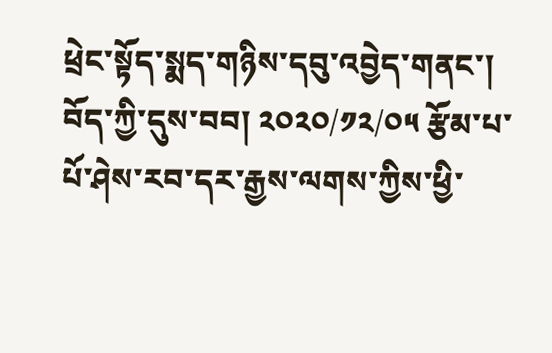ཕྲེང་སྟོད་སྨད་གཉིས་དབུ་འབྱེད་གནང་། བོད་ཀྱི་དུས་བབ། ༢༠༢༠/༡༢/༠༥ རྩོམ་པ་པོ་ཤེས་རབ་དར་རྒྱས་ལགས་ཀྱིས་ཕྱི་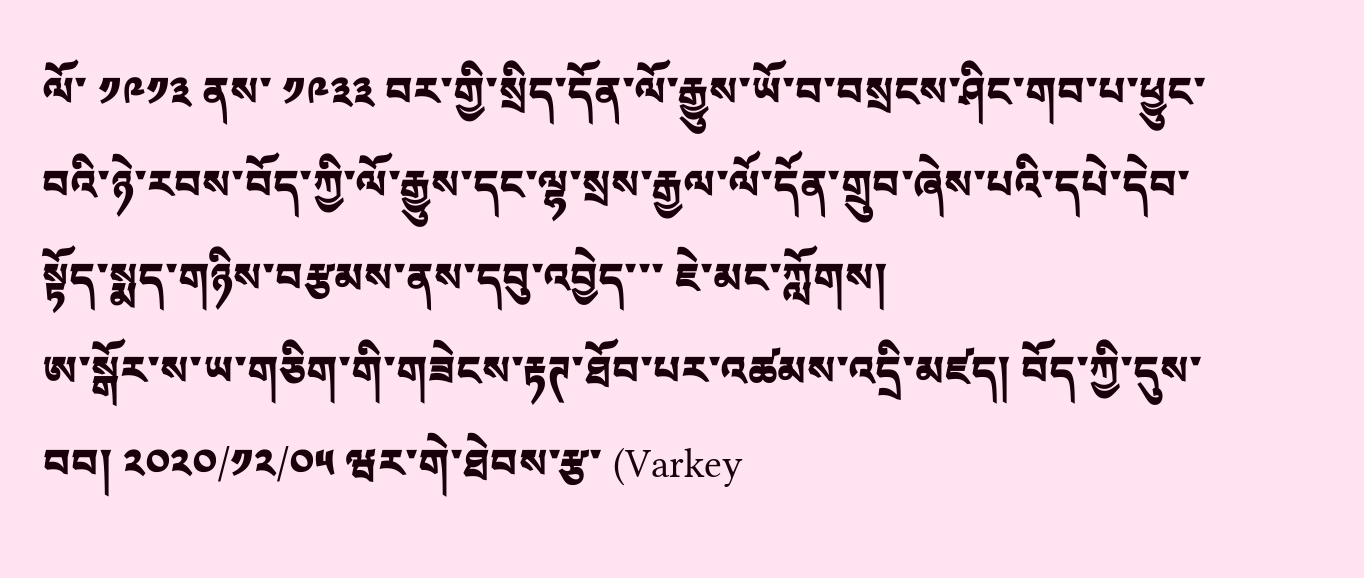ལོ་ ༡༩༡༣ ནས་ ༡༩༣༣ བར་གྱི་སྲིད་དོན་ལོ་རྒྱུས་ཡོ་བ་བསྲངས་ཤིང་གབ་པ་ཕྱུང་བའི་ཉེ་རབས་བོད་ཀྱི་ལོ་རྒྱུས་དང་ལྷ་སྲས་རྒྱལ་ལོ་དོན་གྲུབ་ཞེས་པའི་དཔེ་དེབ་སྟོད་སྨད་གཉིས་བརྩམས་ནས་དབུ་འབྱེད་་་ ཇེ་མང་ཀློགས།
ཨ་སྒོར་ས་ཡ་གཅིག་གི་གཟེངས་རྟཊ་ཐོབ་པར་འཚམས་འདྲི་མཛད། བོད་ཀྱི་དུས་བབ། ༢༠༢༠/༡༢/༠༥ ཝར་གེ་ཐེབས་རྩ་ (Varkey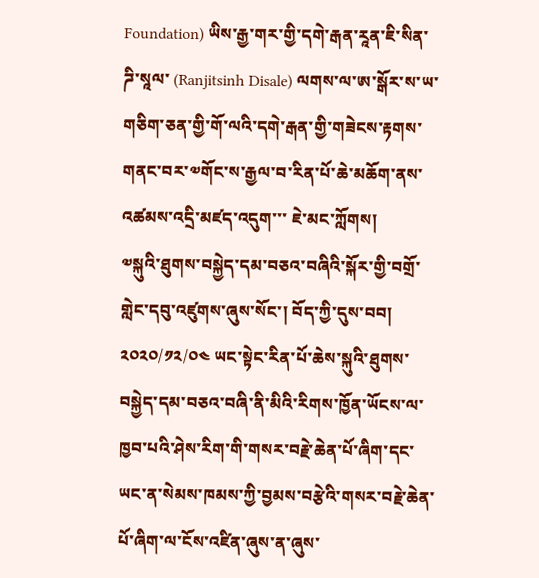Foundation) ཡིས་རྒྱ་གར་གྱི་དགེ་རྒན་རཱན་ཇི་སིན་ཌི་སཱལ་ (Ranjitsinh Disale) ལགས་ལ་ཨ་སྒོར་ས་ཡ་གཅིག་ཅན་གྱི་གོ་ལའི་དགེ་རྒན་གྱི་གཟེངས་རྟགས་གནང་བར་༧གོང་ས་རྒྱལ་བ་རིན་པོ་ཆེ་མཆོག་ནས་འཚམས་འདྲི་མཛད་འདུག་་་ ཇེ་མང་ཀློགས།
༧སྐུའི་ཐུགས་བསྐྱེད་དམ་བཅའ་བཞིའི་སྐོར་གྱི་བགྲོ་གླེང་དབུ་འཛུགས་ཞུས་སོང་། བོད་ཀྱི་དུས་བབ། ༢༠༢༠/༡༢/༠༤ ཡང་སྟེང་རིན་པོ་ཆེས་སྐུའི་ཐུགས་བསྐྱེད་དམ་བཅའ་བཞི་ནི་མིའི་རིགས་ཁྱོན་ཡོངས་ལ་ཁྱབ་པའི་ཤེས་རིག་གི་གསར་བརྗེ་ཆེན་པོ་ཞིག་དང་ཡང་ན་སེམས་ཁམས་ཀྱི་བྱམས་བརྩེའི་གསར་བརྗེ་ཆེན་པོ་ཞིག་ལ་ངོས་འཛིན་ཞུས་ན་ཞུས་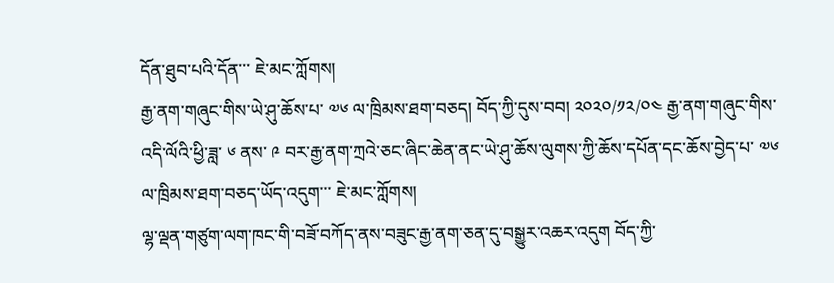དོན་ཐུབ་པའི་དོན་་་ ཇེ་མང་ཀློགས།
རྒྱ་ནག་གཞུང་གིས་ཡེ་ཤུ་ཆོས་པ་ ༧༦ ལ་ཁྲིམས་ཐག་བཅད། བོད་ཀྱི་དུས་བབ། ༢༠༢༠/༡༢/༠༤ རྒྱ་ནག་གཞུང་གིས་འདི་ལོའི་ཕྱི་ཟླ་ ༦ ནས་ ༩ བར་རྒྱ་ནག་ཀྲའེ་ཅང་ཞིང་ཆེན་ནང་ཡེ་ཤུ་ཆོས་ལུགས་ཀྱི་ཆོས་དཔོན་དང་ཆོས་བྱེད་པ་ ༧༦ ལ་ཁྲིམས་ཐག་བཅད་ཡོད་འདུག་་་ ཇེ་མང་ཀློགས།
ལྷ་ལྡན་གཙུག་ལག་ཁང་གི་བཟོ་བཀོད་ནས་བཟུང་རྒྱ་ནག་ཅན་དུ་བསྒྱུར་འཆར་འདུག བོད་ཀྱི་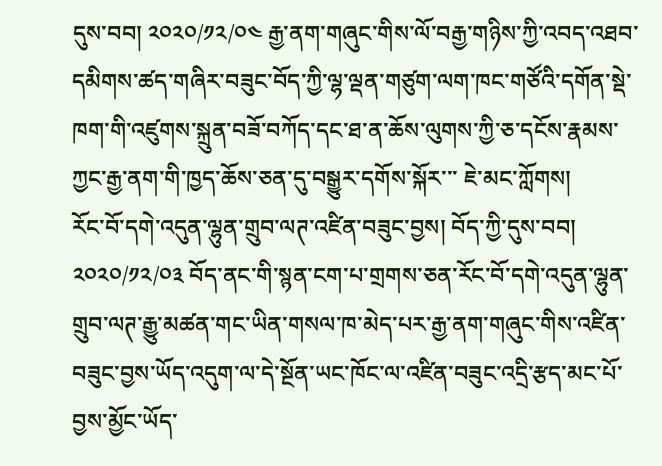དུས་བབ། ༢༠༢༠/༡༢/༠༤ རྒྱ་ནག་གཞུང་གིས་ལོ་བརྒྱ་གཉིས་ཀྱི་འབད་འཐབ་དམིགས་ཚད་གཞིར་བཟུང་བོད་ཀྱི་ལྷ་ལྡན་གཙུག་ལག་ཁང་གཙོའི་དགོན་སྡེ་ཁག་གི་འཛུགས་སྐྲུན་བཟོ་བཀོད་དང་ཐ་ན་ཆོས་ལུགས་ཀྱི་ཅ་དངོས་རྣམས་ཀྱང་རྒྱ་ནག་གི་ཁྱད་ཆོས་ཅན་དུ་བསྒྱུར་དགོས་སྐོར་་་ ཇེ་མང་ཀློགས།
རོང་བོ་དགེ་འདུན་ལྷུན་གྲུབ་ལཊ་འཛིན་བཟུང་བྱས། བོད་ཀྱི་དུས་བབ། ༢༠༢༠/༡༢/༠༣ བོད་ནང་གི་སྙན་ངག་པ་གྲགས་ཅན་རོང་བོ་དགེ་འདུན་ལྷུན་གྲུབ་ལཊ་རྒྱུ་མཚན་གང་ཡིན་གསལ་ཁ་མེད་པར་རྒྱ་ནག་གཞུང་གིས་འཛིན་བཟུང་བྱས་ཡོད་འདུག་ལ་དེ་སྔོན་ཡང་ཁོང་ལ་འཛིན་བཟུང་འདྲི་རྩད་མང་པོ་བྱས་མྱོང་ཡོད་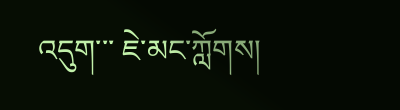འདུག་་་ ཇེ་མང་ཀློགས།